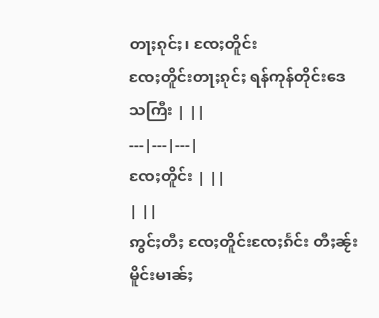တႃႈၵုင်ႈ၊ ၸႄႈတိူင်း
ၸႄႈတိူင်းတႃႈၵုင်ႈ ရန်ကုန်တိုင်းဒေသကြီး | ||
---|---|---|
ၸႄႈတိူင်း | ||
| ||
ဢွင်ႈတီႈ ၸႄႈတိူင်းၸႄႈၵႅင်း တီႈၼႂ်းမိူင်းမၢၼ်ႈ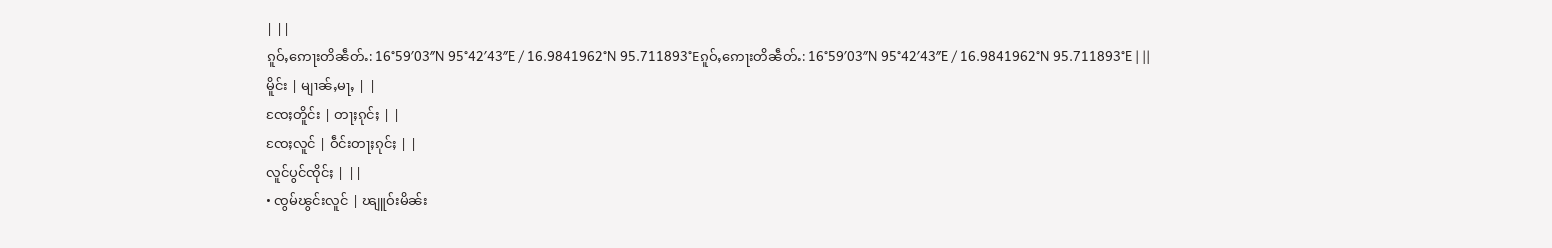| ||
ၵူဝ်ႇဢေႃးတိၼဵတ်ႉ: 16°59′03″N 95°42′43″E / 16.9841962°N 95.711893°Eၵူဝ်ႇဢေႃးတိၼဵတ်ႉ: 16°59′03″N 95°42′43″E / 16.9841962°N 95.711893°E | ||
မိူင်း | မျၢၼ်ႇမႃႇ | |
ၸႄႈတိူင်း | တႃႈၵုင်ႈ | |
ၸႄႈလူင် | ဝဵင်းတႃႈၵုင်ႈ | |
လူင်ပွင်ၸိုင်ႈ | ||
• ၸွမ်ၽွင်းလူင် | ၽျူဝ်းမိၼ်း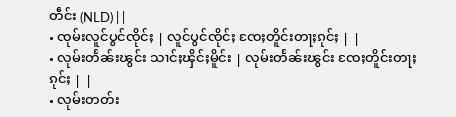တဵင်း (NLD) | |
• ၸုမ်းလူင်ပွင်ၸိုင်ႈ | လူင်ပွင်ၸိုင်ႈ ၸႄႈတိူင်းတႃႈၵုင်ႈ | |
• လုမ်းတႅၼ်းၽွင်း သၢင်ႈၾိင်ႈမိူင်း | လုမ်းတႅၼ်းၽွင်း ၸႄႈတိူင်းတႃႈၵုင်ႈ | |
• လုမ်းတတ်း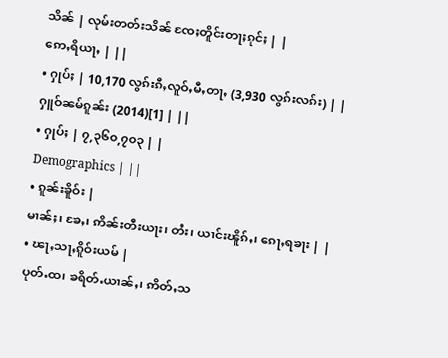သိၼ် | လုမ်းတတ်းသိၼ် ၸႄႈတိူင်းတႃႈၵုင်ႈ | |
ဢေႇရိယႃႇ | ||
• ႁုပ်ႈ | 10,170 လွၵ်းၵီႇလူဝ်ႇမီႇတႃႇ (3,930 လွၵ်းလၵ်း) | |
ႁူဝ်ၼမ်ၵူၼ်း (2014)[1] | ||
• ႁုပ်ႈ | ၇,၃၆၀,၇၀၃ | |
Demographics | ||
• ၵူၼ်းၶိူဝ်း |
မၢၼ်ႈ၊ ၶႄႇ၊ ဢိၼ်းတီးယႃး၊ တႆး၊ ယၢင်းၽိူၵ်ႇ၊ ၵေႃႇရၶႃး | |
• ၽႃႇသႃႇၵိူဝ်းယမ် |
ပုတ်ႉထ၊ ၶရိတ်ႉယၢၼ်ႇ၊ ဢိတ်ႇသ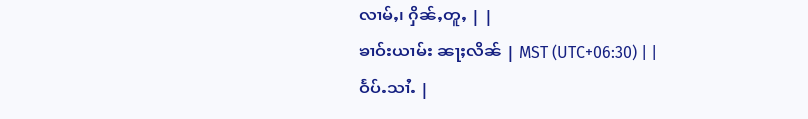လၢမ်ႇ၊ ႁိၼ်ႇတူႇ | |
ၶၢဝ်းယၢမ်း ၼႃႈလိၼ် | MST (UTC+06:30) | |
ဝႅပ်ႉသၢႆႉ |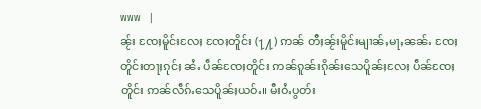www |
ၼႂ်း ၸႄႈမိူင်းလႄႈ ၸႄႈတိူင်း (႑႔) ဢၼ် တီႈၼႂ်းမိူင်းမျၢၼ်ႇမႃႇၼၼ်ႉ ၸႄႈတိူင်းတႃႈၵုင်ႈ ၼႆႉ ပဵၼ်ၸႄႈတိူင်း ဢၼ်ၵူၼ်းၵိုၼ်းသေပိူၼ်ႈလႄႈ ပဵၼ်ၸႄႈတိူင်း ဢၼ်လဵၵ်ႉသေပိူၼ်ႈယဝ်ႉ။ မီးဝႆႉပွတ်း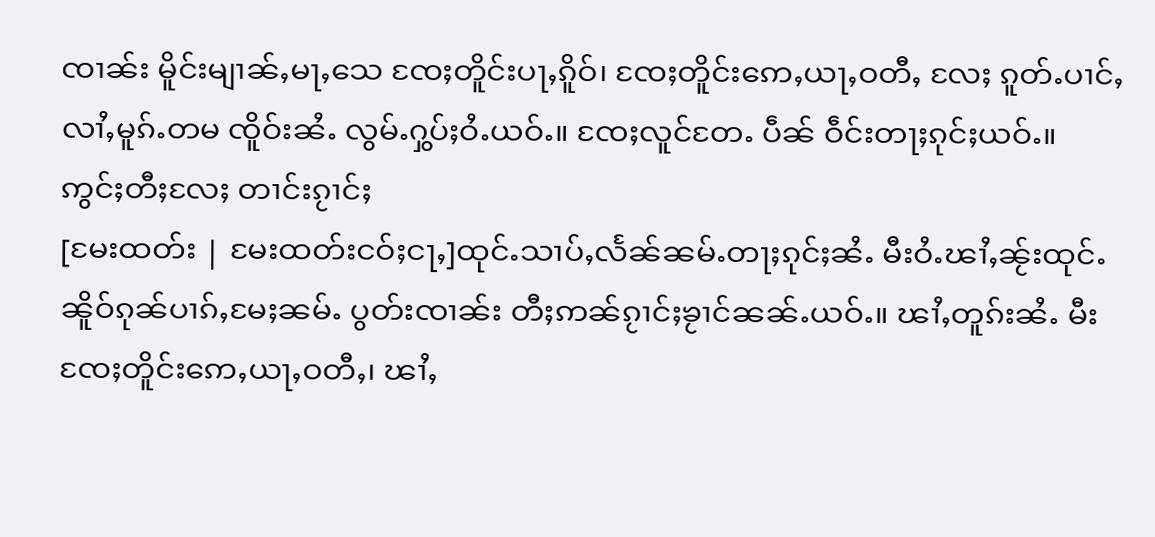ၸၢၼ်း မိူင်းမျၢၼ်ႇမႃႇသေ ၸႄႈတိူင်းပႃႇၵိူဝ်၊ ၸႄႈတိူင်းဢေႇယႃႇဝတီႇ လႄႈ ၵူတ်ႉပၢင်ႇလၢႆႇမူၵ်ႉတမ ၸိူဝ်းၼႆႉ လွမ်ႉႁွပ်ႈဝႆႉယဝ်ႉ။ ၸႄႈလူင်တႄႉ ပဵၼ် ဝဵင်းတႃႈၵုင်ႈယဝ်ႉ။
ဢွင်ႈတီႈလႄႈ တၢင်းၵႂၢင်ႈ
[မႄးထတ်း | မႄးထတ်းငဝ်ႈငႃႇ]ထုင်ႉသၢပ်ႇလႅၼ်ၼမ်ႉတႃႈၵုင်ႈၼႆႉ မီးဝႆႉၽၢႆႇၼႂ်းထုင်ႉၼိူဝ်ၵုၼ်ပၢၵ်ႇမႄႈၼမ်ႉ ပွတ်းၸၢၼ်း တီႈဢၼ်ၵႂၢင်ႈၶႂၢင်ၼၼ်ႉယဝ်ႉ။ ၽၢႆႇတူၵ်းၼႆႉ မီး ၸႄႈတိူင်းဢေႇယႃႇဝတီႇ၊ ၽၢႆႇ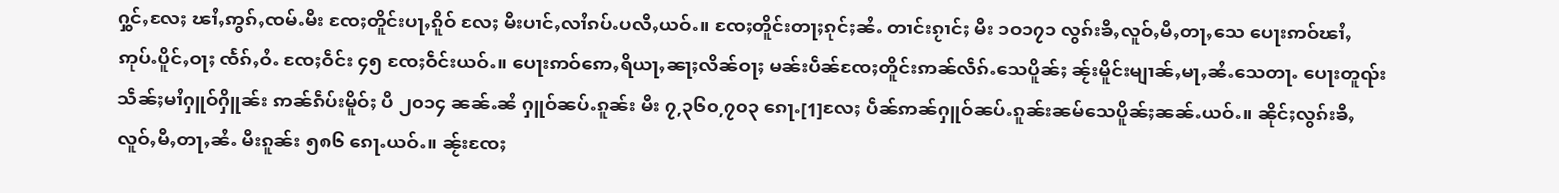ႁွင်ႇလႄႈ ၽၢႆႇဢွၵ်ႇၸမ်ႉမီး ၸႄႈတိူင်းပႃႇၵိူဝ် လႄႈ မီးပၢင်ႇလၢႆၵပ်ႉပလီႇယဝ်ႉ။ ၸႄႈတိူင်းတႃႈၵုင်ႈၼႆႉ တၢင်းၵႂၢင်ႈ မီး ၁ဝ၁၇၁ လွၵ်းၶီႇလူဝ်ႇမီႇတႃႇသေ ပေႃးဢဝ်ၽၢႆႇဢုပ်ႉပိူင်ႇဝႃႈ ၸႅၵ်ႇဝႆႉ ၸႄႈဝဵင်း ၄၅ ၸႄႈဝဵင်းယဝ်ႉ။ ပေႃးဢဝ်ဢေႇရိယႃႇၼႃႈလိၼ်ဝႃႈ မၼ်းပဵၼ်ၸႄႈတိူင်းဢၼ်လဵၵ်ႉသေပိူၼ်ႈ ၼႂ်းမိူင်းမျၢၼ်ႇမႃႇၼႆႉသေတႃႉ ပေႃးတူၺ်း သဵၼ်ႈမၢႆႁူဝ်ႁိူၼ်း ဢၼ်ၵဵပ်းမိူဝ်ႈ ပီ ၂၀၁၄ ၼၼ်ႉၼႆ ႁူဝ်ၼပ်ႉၵူၼ်း မီး ၇,၃၆၀,၇၀၃ ၵေႃႉ[1]လႄႈ ပဵၼ်ဢၼ်ႁူဝ်ၼပ်ႉၵူၼ်းၼမ်သေပိူၼ်ႈၼၼ်ႉယဝ်ႉ။ ၼိုင်ႈလွၵ်းၶီႇလူဝ်ႇမီႇတႃႇၼႆႉ မီးၵူၼ်း ၅၈၆ ၵေႃႉယဝ်ႉ။ ၼႂ်းၸႄႈ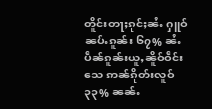တိူင်းတႃႈၵုင်ႈၼႆႉ ႁူဝ်ၼပ်ႉၵူၼ်း ၆၇% ၼႆႉ ပဵၼ်ၵူၼ်းယူႇၼိူဝ်ဝဵင်းသေ ဢၼ်ၵိုတ်းလူဝ် ၃၃% ၼၼ်ႉ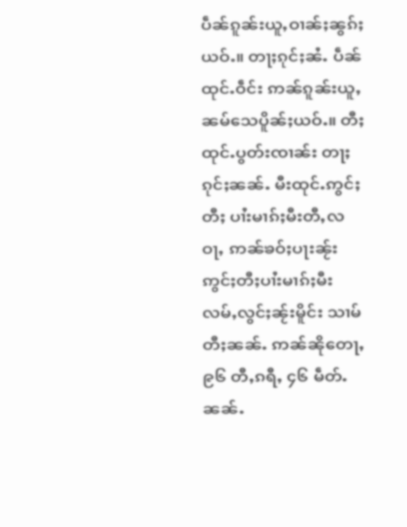ပဵၼ်ၵူၼ်းယူႇဝၢၼ်ႈၼွၵ်ႈယဝ်ႉ။ တႃႈၵုင်ႈၼႆႉ ပဵၼ်ထုင်ႉဝဵင်း ဢၼ်ၵူၼ်းယူႇၼမ်သေပိူၼ်ႈယဝ်ႉ။ တီႈထုင်ႉပွတ်းၸၢၼ်း တႃႈၵုင်ႈၼၼ်ႉ မီးထုင်ႉဢွင်ႈတီႈ ပၢႆးမၢၵ်ႈမီးတီႇလဝႃႇ ဢၼ်ၶဝ်ႈပႃးၼႂ်း ဢွင်ႈတီႈပၢႆးမၢၵ်ႈမီးလမ်ႇလွင်ႈၼႂ်းမိူင်း သၢမ်တီႈၼၼ်ႉ ဢၼ်ၼိုတေႃႇ ၉၆ တီႇၵရီႇ ၄၆ မဵတ်ႉၼၼ်ႉ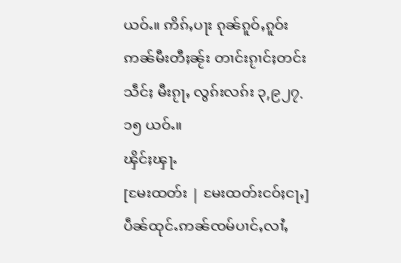ယဝ်ႉ။ ဢိၵ်ႇပႃး ၵုၼ်ၵူဝ်ႇၵူဝ်း ဢၼ်မီးတီႈၼႂ်း တၢင်းၵႂၢင်ႈတင်းသဵင်ႈ မီးၵႂႃႇ လွၵ်းလၵ်း ၃,၉၂၇.၁၅ ယဝ်ႉ။
ၾိင်ႈၾႃႉ
[မႄးထတ်း | မႄးထတ်းငဝ်ႈငႃႇ]ပဵၼ်ထုင်ႉဢၼ်ၸမ်ပၢင်ႇလၢႆႇ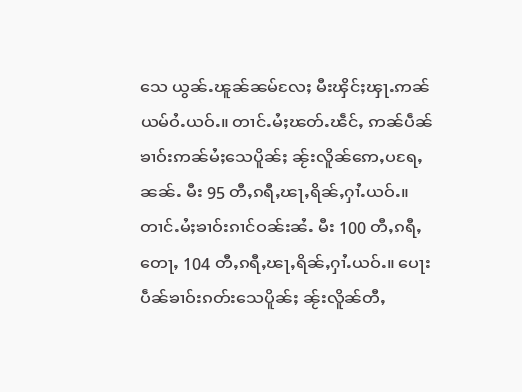သေ ယွၼ်ႉၽူၼ်ၼမ်လႄႈ မီးၾိင်ႈၾႃႉဢၼ်ယမ်ဝႆႉယဝ်ႉ။ တၢင်ႉမႆႈၽတ်ႉၽဵင်ႇ ဢၼ်ပဵၼ်ၶၢဝ်းဢၼ်မႆႈသေပိူၼ်ႈ ၼႂ်းလိူၼ်ဢေႇပရႄႇၼၼ်ႉ မီး 95 တီႇၵရီႇၽႃႇရိၼ်ႇႁၢႆႉယဝ်ႉ။ တၢင်ႉမႆႈၶၢဝ်းၵၢင်ဝၼ်းၼႆႉ မီး 100 တီႇၵရီႇတေႃႇ 104 တီႇၵရီႇၽႃႇရိၼ်ႇႁၢႆႉယဝ်ႉ။ ပေႃးပဵၼ်ၶၢဝ်းၵတ်းသေပိူၼ်ႈ ၼႂ်းလိူၼ်တီႇ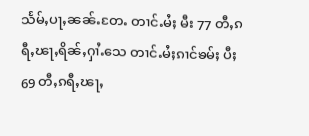သႅမ်ႇပႃႇၼၼ်ႉတႄႉ တၢင်ႉမႆႈ မီး 77 တီႇၵရီႇၽႃႇရိၼ်ႇႁၢႆႉသေ တၢင်ႉမႆႈၵၢင်ၶမ်ႈ ပီႈ 69 တီႇၵရီႇၽႃႇ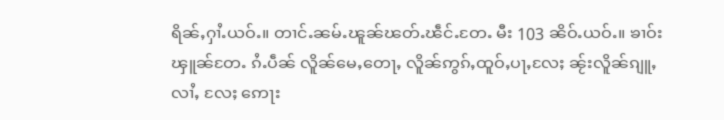ရိၼ်ႇႁၢႆႉယဝ်ႉ။ တၢင်ႉၼမ်ႉၽူၼ်ၽတ်ႉၽဵင်ႉတႄႉ မီး 103 ၼိဝ်ႉယဝ်ႉ။ ၶၢဝ်းၾူၼ်တႄႉ ၵႆႉပဵၼ် လိူၼ်မေႇတေႃႇ လိူၼ်ဢွၵ်ႇထူဝ်ႇပႃႇလႄႈ ၼႂ်းလိူၼ်ၵျူႇလၢႆႇ လႄႈ ဢေႃး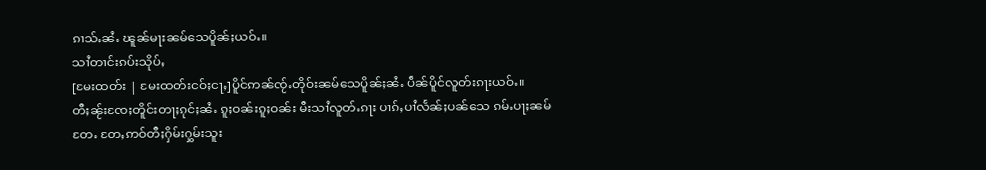ၵၢသ်ႉၼႆႉ ၽူၼ်မႃးၼမ်သေပိူၼ်ႈယဝ်ႉ။
သၢႆတၢင်းၵပ်းသိုပ်ႇ
[မႄးထတ်း | မႄးထတ်းငဝ်ႈငႃႇ]ပိူင်ဢၼ်ၸႂ်ႉတိုဝ်းၼမ်သေပိူၼ်ႈၼႆႉ ပဵၼ်ပိူင်လူတ်းၵႃးယဝ်ႉ။ တီႈၼႂ်းၸႄႈတိူင်းတႃႈၵုင်ႈၼႆႉ ၵူႈဝၼ်းၵူႈဝၼ်း မီးသၢႆလူတ်ႉၵႃး ပၢၵ်ႇပၢႆလႅၼ်ႈပၼ်သေ ၵမ်ႉပႃႈၼမ်တႄႉ တႄႇဢဝ်တီႈႁိမ်းႁွမ်းသူး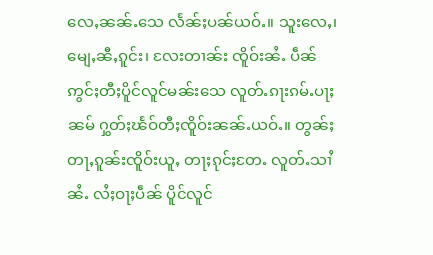လေႇၼၼ်ႉသေ လႅၼ်ႈပၼ်ယဝ်ႉ။ သူးလေႇ၊ မျေႇၼီႇၵူင်း၊ လႄးတၢၼ်း ၸိူဝ်းၼႆႉ ပဵၼ်ဢွင်ႈတီႈပိူင်လူင်မၼ်းသေ လူတ်ႉၵႃးၵမ်ႉပႃႈၼမ် ႁွတ်ႈၽႅဝ်တီႈၸိူဝ်းၼၼ်ႉယဝ်ႉ။ တွၼ်ႈတႃႇၵူၼ်းၸိူဝ်းယူႇ တႃႈၵုင်ႈတႄႉ လူတ်ႉသၢႆၼႆႉ လႆႈဝႃႈပဵၼ် ပိူင်လူင်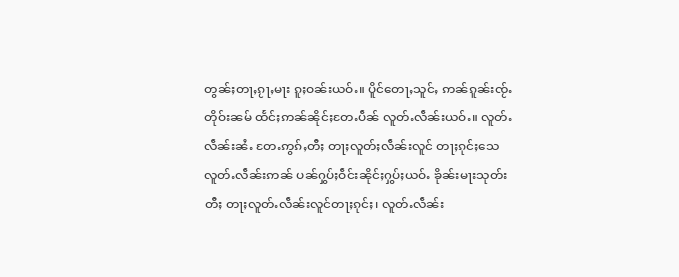တွၼ်ႈတႃႇၵႂႃႇမႃး ၵူႈဝၼ်းယဝ်ႉ။ ပိူင်တေႃႇသူင်ႇ ဢၼ်ၵူၼ်းၸႂ်ႉတိုဝ်းၼမ် ထႅင်ႈဢၼ်ၼိုင်ႈတႄႉပဵၼ် လူတ်ႉလဵၼ်းယဝ်ႉ။ လူတ်ႉလဵၼ်းၼႆႉ တႄႉဢွၵ်ႇတီႈ တႃႈလူတ်ႈလဵၼ်းလူင် တႃႈၵုင်ႈသေ လူတ်ႉလဵၼ်းဢၼ် ပၼ်ႁွပ်ႈဝဵင်းၼိုင်ႈႁွပ်ႈယဝ်ႉ ၶိုၼ်းမႃးသုတ်းတီႈ တႃႈလူတ်ႉလဵၼ်းလူင်တႃႈၵုင်ႈ၊ လူတ်ႉလဵၼ်း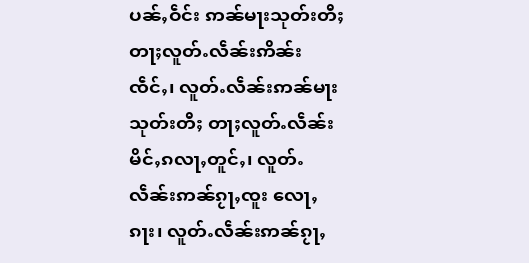ပၼ်ႇဝဵင်း ဢၼ်မႃးသုတ်းတီႈ တႃႈလူတ်ႉလဵၼ်းဢိၼ်းၸဵင်ႇ၊ လူတ်ႉလဵၼ်းဢၼ်မႃးသုတ်းတီႈ တႃႈလူတ်ႉလဵၼ်းမိင်ႇၵလႃႇတူင်ႇ၊ လူတ်ႉလဵၼ်းဢၼ်ၵႂႃႇၸူး လေႃႇၵႃး၊ လူတ်ႉလဵၼ်းဢၼ်ၵႂႃႇ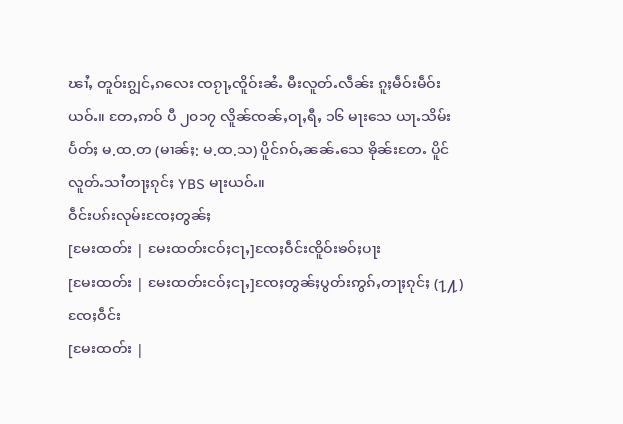ၽၢႆႇ တူဝ်းၵျွင်ႇၵလေး ၸၵႂႃႇၸိူဝ်းၼႆႉ မီးလူတ်ႉလဵၼ်း ၵူႈမဵဝ်းမဵဝ်းယဝ်ႉ။ တႄႇဢဝ် ပီ ၂၀၁၇ လိူၼ်ၸၼ်ႇဝႃႇရီႇ ၁၆ မႃးသေ ယႃႉသိမ်းပႅတ်ႈ မ.ထ.တ (မၢၼ်ႈ: မ.ထ.သ) ပိူင်ၵဝ်ႇၼၼ်ႉသေ ၶိုၼ်းတႄႉ ပိူင်လူတ်ႉသၢႆတႃႈၵုင်ႈ YBS မႃးယဝ်ႉ။
ဝဵင်းပၵ်းလုမ်းၸႄႈတွၼ်ႈ
[မႄးထတ်း | မႄးထတ်းငဝ်ႈငႃႇ]ၸႄႈဝဵင်းၸိူဝ်းၶဝ်ႈပႃး
[မႄးထတ်း | မႄးထတ်းငဝ်ႈငႃႇ]ၸႄႈတွၼ်ႈပွတ်းဢွၵ်ႇတႃႈၵုင်ႈ (႑႔) ၸႄႈဝဵင်း
[မႄးထတ်း |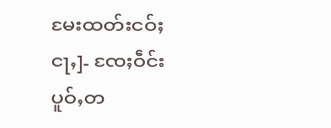မႄးထတ်းငဝ်ႈငႃႇ]- ၸႄႈဝဵင်းပူဝ်ႇတ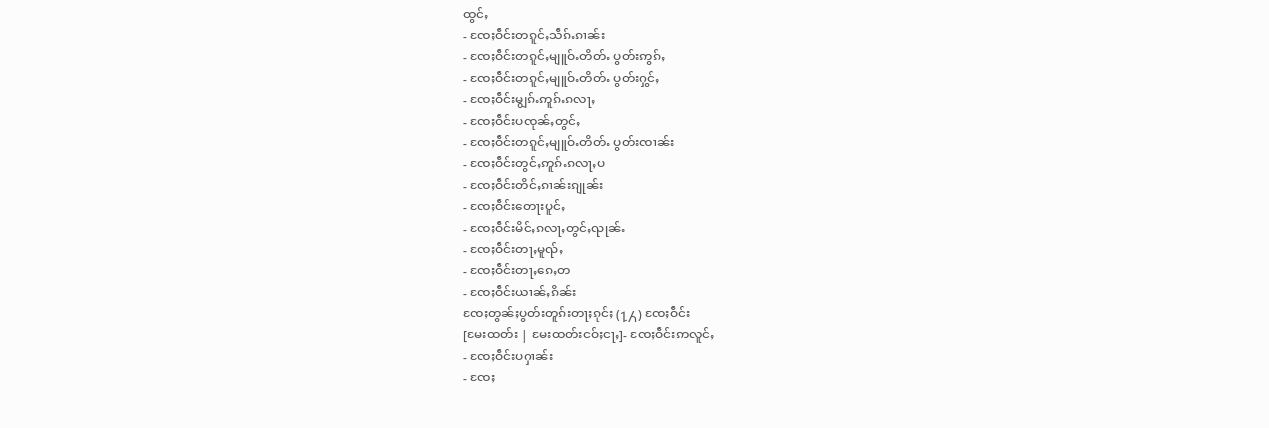ထွင်ႇ
- ၸႄႈဝဵင်းတၵူင်ႇသဵၵ်ႉၵၢၼ်း
- ၸႄႈဝဵင်းတၵူင်ႇမျူဝ်ႉတိတ်ႉ ပွတ်းဢွၵ်ႇ
- ၸႄႈဝဵင်းတၵူင်ႇမျူဝ်ႉတိတ်ႉ ပွတ်းႁွင်ႇ
- ၸႄႈဝဵင်းမျွၵ်ႉဢူၵ်ႉၵလႃႇ
- ၸႄႈဝဵင်းပၸုၼ်ႇတွင်ႇ
- ၸႄႈဝဵင်းတၵူင်ႇမျူဝ်ႉတိတ်ႉ ပွတ်းၸၢၼ်း
- ၸႄႈဝဵင်းတွင်ႇဢူၵ်ႉၵလႃႇပ
- ၸႄႈဝဵင်းတိင်ႇၵၢၼ်းၵျုၼ်း
- ၸႄႈဝဵင်းတေႃးပူင်ႇ
- ၸႄႈဝဵင်းမိင်ႇၵလႃႇတွင်ႇၺုၼ်ႉ
- ၸႄႈဝဵင်းတႃႇမူၺ်ႇ
- ၸႄႈဝဵင်းတႃႇၵေႇတ
- ၸႄႈဝဵင်းယၢၼ်ႇၵိၼ်း
ၸႄႈတွၼ်ႈပွတ်းတူၵ်းတႃႈၵုင်ႈ (႑႓) ၸႄႈဝဵင်း
[မႄးထတ်း | မႄးထတ်းငဝ်ႈငႃႇ]- ၸႄႈဝဵင်းဢလူင်ႇ
- ၸႄႈဝဵင်းပႁၢၼ်း
- ၸႄႈ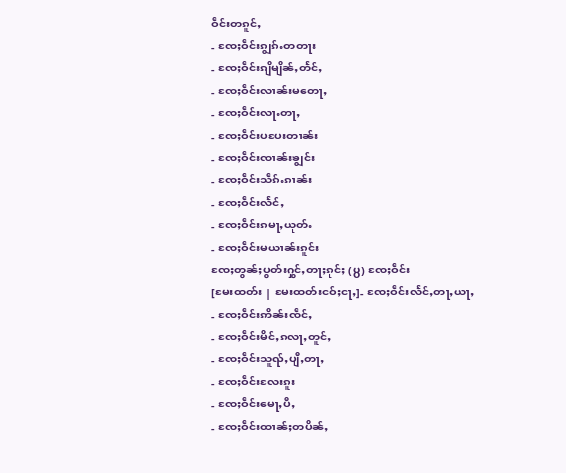ဝဵင်းတၵူင်ႇ
- ၸႄႈဝဵင်းၵျွၵ်ႉတတႃး
- ၸႄႈဝဵင်းၵျိမျိၼ်ႇတႅင်ႇ
- ၸႄႈဝဵင်းလၢၼ်းမတေႃႇ
- ၸႄႈဝဵင်းလႃႉတႃႇ
- ၸႄႈဝဵင်းပပႄးတၢၼ်း
- ၸႄႈဝဵင်းၸၢၼ်းၶျွင်း
- ၸႄႈဝဵင်းသဵၵ်ႉၵၢၼ်း
- ၸႄႈဝဵင်းလႅင်ႇ
- ၸႄႈဝဵင်းၵမႃႇယုတ်ႉ
- ၸႄႈဝဵင်းမယၢၼ်းၵူင်း
ၸႄႈတွၼ်ႈပွတ်းႁွင်ႇတႃႈၵုင်ႈ (႘) ၸႄႈဝဵင်း
[မႄးထတ်း | မႄးထတ်းငဝ်ႈငႃႇ]- ၸႄႈဝဵင်းလႅင်ႇတႃႇယႃႇ
- ၸႄႈဝဵင်းဢိၼ်းၸဵင်ႇ
- ၸႄႈဝဵင်းမိင်ႇၵလႃႇတူင်ႇ
- ၸႄႈဝဵင်းသူၺ်ႇပျီႇတႃႇ
- ၸႄႈဝဵင်းလႄးၵူး
- ၸႄႈဝဵင်းမေႃႇပီႇ
- ၸႄႈဝဵင်းထၢၼ်ႈတပိၼ်ႇ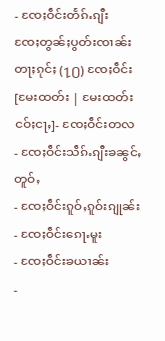- ၸႄႈဝဵင်းတႅၵ်ႉၵျီး
ၸႄႈတွၼ်ႈပွတ်းၸၢၼ်းတႃႈၵုင်ႈ (႑႐) ၸႄႈဝဵင်း
[မႄးထတ်း | မႄးထတ်းငဝ်ႈငႃႇ]- ၸႄႈဝဵင်းတလ
- ၸႄႈဝဵင်းသဵၵ်ႉၵျီးၶၼွင်ႇတူဝ်ႇ
- ၸႄႈဝဵင်းၵူဝ်ႇၵူဝ်းၵျုၼ်း
- ၸႄႈဝဵင်းၵေႃႉမူး
- ၸႄႈဝဵင်းၶယၢၼ်း
-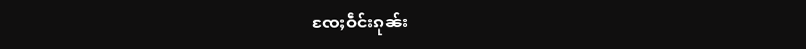ၸႄႈဝဵင်းၵုၼ်း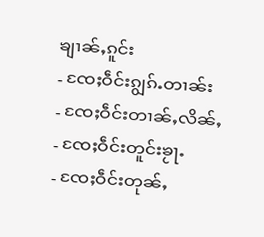ၶျၢၼ်ႇၵူင်း
- ၸႄႈဝဵင်းၵျွၵ်ႉတၢၼ်း
- ၸႄႈဝဵင်းတၢၼ်ႇလိၼ်ႇ
- ၸႄႈဝဵင်းတူင်းၶႂႃႉ
- ၸႄႈဝဵင်းတုၼ်ႇ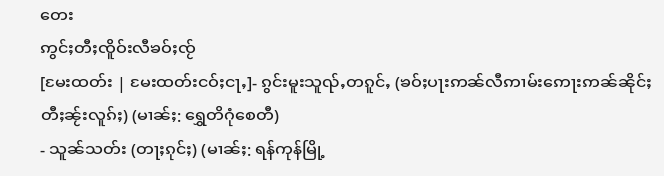တေး
ဢွင်ႈတီႈၸိူဝ်းလီၶဝ်ႈၸႂ်
[မႄးထတ်း | မႄးထတ်းငဝ်ႈငႃႇ]- ၵွင်းမူးသူၺ်ႇတၵူင်ႇ (ၶဝ်ႈပႃးဢၼ်လီဢၢမ်းဢေႃးဢၼ်ၼိုင်ႈ တီႈၼႂ်းလူၵ်ႈ) (မၢၼ်ႈ: ရွှေတိဂုံစေတီ)
- သူၼ်သတ်း (တႃႈၵုင်ႈ) (မၢၼ်ႈ: ရန်ကုန်မြို့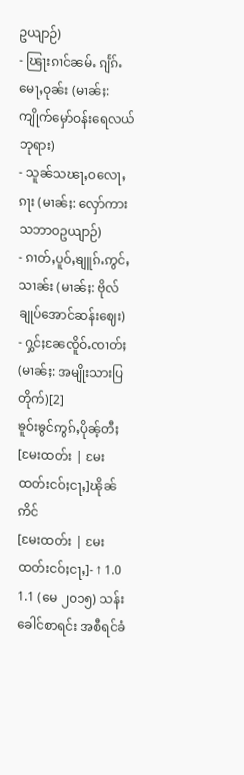ဥယျာဉ်)
- ၽြႃးၵၢင်ၼမ်ႉ ၵျႅၵ်ႉမေႃႇဝုၼ်း (မၢၼ်ႈ: ကျိုက်မှော်ဝန်းရေလယ်ဘုရား)
- သူၼ်သၽႃႇဝလေႃႇၵႃး (မၢၼ်ႈ: လှော်ကားသဘာဝဥယျာဉ်)
- ၵၢတ်ႇပူဝ်ႇၶျူၵ်ႉဢွင်ႇသၢၼ်း (မၢၼ်ႈ: ဗိုလ်ချုပ်အောင်ဆန်းဈေး)
- ႁွင်ႈၼႄၸိူဝ်ႉၸၢတ်ႈ (မၢၼ်ႈ: အမျိုးသားပြတိုက်)[2]
ၶူဝ်းၶွင်ဢွၵ်ႇပိုၼ့်တီႈ
[မႄးထတ်း | မႄးထတ်းငဝ်ႈငႃႇ]ၽိုၼ်ဢိင်
[မႄးထတ်း | မႄးထတ်းငဝ်ႈငႃႇ]- ↑ 1.0 1.1 (မေ ၂၀၁၅) သန်းခေါင်စာရင်း အစီရင်ခံ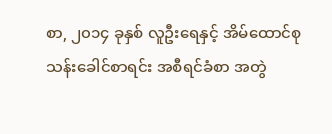စာ, ၂၀၁၄ ခုနှစ် လူဦးရေနှင့် အိမ်ထောင်စု သန်းခေါင်စာရင်း အစီရင်ခံစာ အတွဲ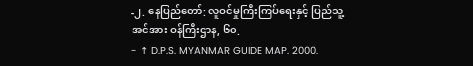-၂. နေပြည်တော်: လူဝင်မှုကြီးကြပ်ရေးနှင့် ပြည်သူ့အင်အား ဝန်ကြီးဌာန, ၆၀.
- ↑ D.P.S. MYANMAR GUIDE MAP. 2000.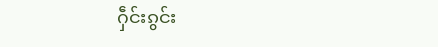ႁဵင်းၵွင်း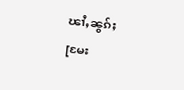ၽၢႆႇၼွၵ်ႈ
[မႄး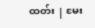ထတ်း | မႄး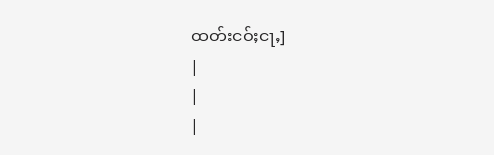ထတ်းငဝ်ႈငႃႇ]
|
|
|